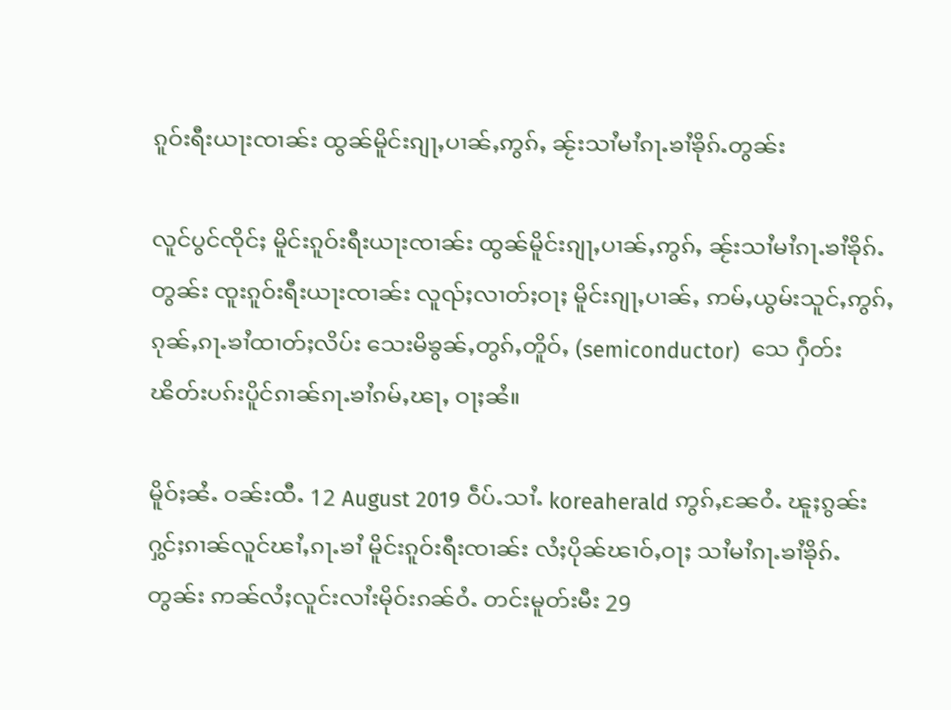ၵူဝ်းရီးယႃးၸၢၼ်း ထွၼ်မိူင်းၵျႃႇပၢၼ်ႇဢွၵ်ႇ ၼႂ်းသၢႆမၢႆၵႃႉၶၢႆၶိုၵ်ႉတွၼ်း

လူင်ပွင်ၸိုင်ႈ မိူင်းၵူဝ်းရီးယႃးၸၢၼ်း ထွၼ်မိူင်းၵျႃႇပၢၼ်ႇဢွၵ်ႇ ၼႂ်းသၢႆမၢႆၵႃႉၶၢႆၶိုၵ်ႉတွၼ်း ၸူးၵူဝ်းရီးယႃးၸၢၼ်း လူၺ်ႈလၢတ်ႈဝႃႈ မိူင်းၵျႃႇပၢၼ်ႇ ဢမ်ႇယွမ်းသူင်ႇဢွၵ်ႇ ၵုၼ်ႇၵႃႉၶၢႆထၢတ်ႈလိပ်း သေးမိၶွၼ်ႇတွၵ်ႇတိူဝ်ႇ (semiconductor)  သေ ႁဵတ်းၽိတ်းပၵ်းပိူင်ၵၢၼ်ၵႃႉၶၢႆၵမ်ႇၽႃႇ ဝႃႈၼႆ။

မိူဝ်ႈၼႆႉ ဝၼ်းထီႉ 12 August 2019 ဝဵပ်ႉသၢႆႉ koreaherald ဢွၵ်ႇၼႄဝႆႉ ၽူႈၵွၼ်းႁွင်ႈၵၢၼ်လူင်ၽၢႆႇၵႃႉၶၢႆ မိူင်းၵူဝ်းရီးၸၢၼ်း လႆႈပိုၼ်ၽၢဝ်ႇဝႃႈ သၢႆမၢႆၵႃႉၶၢႆၶိုၵ်ႉတွၼ်း ဢၼ်လႆႈလူင်းလၢႆးမိုဝ်းၵၼ်ဝႆႉ တင်းမူတ်းမီး 29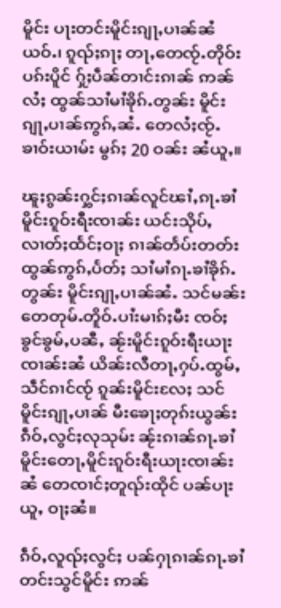မိူင်း ပႃးတင်းမိူင်းၵျႃႇပၢၼ်ၼႆယဝ်ႉ၊ ၵူၺ်ႈၵႃႈ တႃႇတေၸႂ်ႉတိုဝ်းပၵ်းပိူင် ႁႂ်ႈပဵၼ်တၢင်းၵၢၼ် ဢၼ်လႆႈ ထွၼ်သၢႆမၢႆၶိုၵ်ႉတွၼ်း မိူင်းၵျႃႇပၢၼ်ဢွၵ်ႇၼႆႉ တေလႆႈၸႂ်ႉၶၢဝ်းယၢမ်း မွၵ်ႈ 20 ဝၼ်း ၼႆယူႇ။

ၽူႈၵွၼ်းႁွင်ႈၵၢၼ်လူင်ၽၢႆႇၵႃႉၶၢႆ မိူင်းၵူဝ်းရီးၸၢၼ်း ယင်းသိုပ်ႇလၢတ်ႈထႅင်ႈဝႃႈ ၵၢၼ်တႅပ်းတတ်း  ထွၼ်ဢွၵ်ႇပႅတ်ႈ သၢႆမၢႆၵႃႉၶၢႆၶိုၵ်ႉတွၼ်း မိူင်းၵျႃႇပၢၼ်ၼႆႉ သင်မၼ်းတေတုမ်ႉတိူဝ်ႉပၢႆးမၢၵ်ႈမီး ၸဝ်ႈၶွင်ၶွမ်ႇပၼီႇ ၼႂ်းမိူင်းၵူဝ်းရီးယႃးၸၢၼ်းၼႆ ယိၼ်းလီတႃႇႁပ်ႉထွမ်ႇ သဵင်ၵၢင်ၸႂ် ၵူၼ်းမိူင်းလႄႈ သင်မိူင်းၵျႃႇပၢၼ် မီးၶေႃႈတုၵ်းယွၼ်း ၵဵဝ်ႇလွင်ႈလုသုမ်း ၼႂ်းၵၢၼ်ၵႃႉၶၢႆ မိူင်းတေႃႇမိူင်းၵူဝ်းရီးယႃးၸၢၼ်းၼႆ တေၸၢင်ႈတူၺ်းထိုင် ပၼ်ပႃးယူႇ ဝႃႈၼႆ။

ၵဵဝ်ႇလူၺ်ႈလွင်ႈ ပၼ်ႁႃၵၢၼ်ၵႃႉၶၢႆ တင်းသွင်မိူင်း ဢၼ်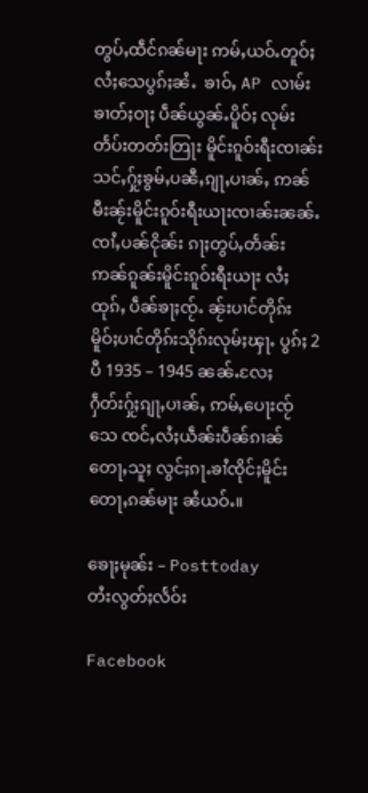တွပ်ႇထဵင်ၵၼ်မႃး ဢမ်ႇယဝ်ႉတူဝ်ႈ လႆႈသေပွၵ်ႈၼႆႉ  ၶၢဝ်ႇ AP လၢမ်းၶၢတ်ႈဝႃႈ ပဵၼ်ယွၼ်ႉပိူဝ်ႈ လုမ်းတႅပ်းတတ်းတြႃး မိူင်းၵူဝ်းရီးၸၢၼ်း သင်ႇႁႂ်ႈၶွမ်ႇပၼီႇၵျႃႇပၢၼ်ႇ ဢၼ်မီးၼႂ်းမိူင်းၵူဝ်းရီးယႃးၸၢၼ်းၼၼ်ႉ  ၸၢႆႇပၼ်ငိုၼ်း ၵႃႈတွပ်ႇတႅၼ်း ဢၼ်ၵူၼ်းမိူင်းၵူဝ်းရီးယႃး လႆႈထုၵ်ႇ ပဵၼ်ၶႃႈၸႂ်ႉ ၼႂ်းပၢင်တိုၵ်း မိူဝ်ႈပၢင်တိုၵ်းသိုၵ်းလုမ်ႈၾႃႉ ပွၵ်ႈ 2  ပီ 1935 – 1945 ၼၼ်ႉလႄႈ ႁဵတ်းႁႂ်ႈၵျႃႇပၢၼ်ႇ ဢမ်ႇပေႃးၸႂ်သေ ၸင်ႇလႆႈယဵၼ်းပဵၼ်ၵၢၼ်တေႃႇသူႈ လွင်ႈၵႃႉၶၢႆၸိုင်ႈမိူင်း တေႃႇၵၼ်မႃး ၼႆယဝ်ႉ။

ၶေႃႈမုၼ်း – Posttoday
တႆးလွတ်ႈလႅဝ်း

Facebook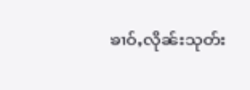ၶၢဝ်ႇလိုၼ်းသုတ်း